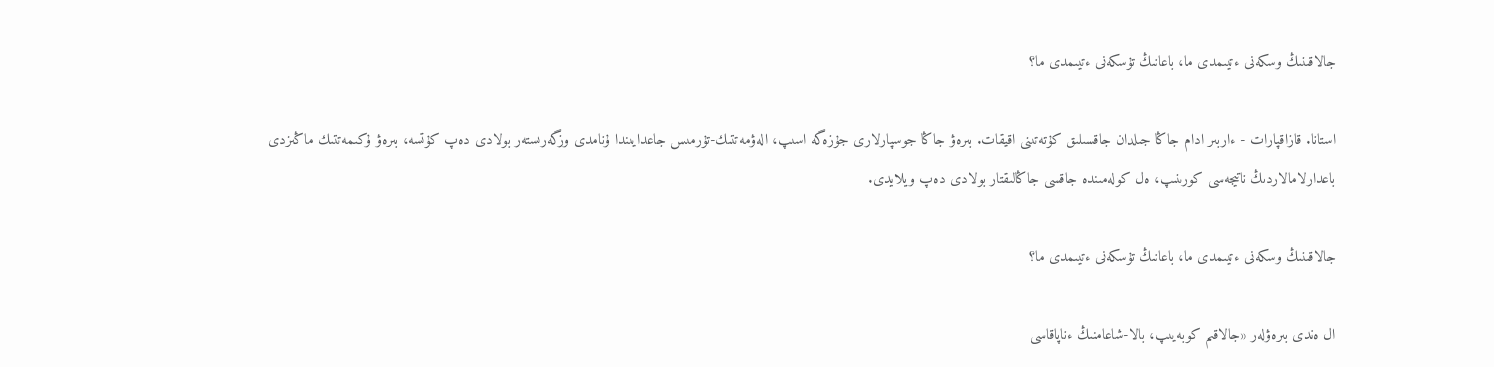جالاقىنىڭ وسكەنى ءتيىمدى ما، باعانىڭ تۇسكەنى ءتيىمدى ما؟

استانا. قازاقپارات - ءاربىر ادام جاڭا جىلدان جاقسىلىق كۇتەتىنى اقيقات. بىرەۋ جاڭا جوسپارلارى جۇزەگە اسىپ، الەۋمەتتىك-تۇرمىس جاعدايىندا ۇنامدى وزگەرىستەر بولادى دەپ كۇتسە، بىرەۋ ۇكىمەتتىك ماڭىزدى باعدارلامالاردىڭ ناتيجەسى كورىنىپ، ەل كولەمىندە جاقسى جاڭالىقتار بولادى دەپ ويلايدى.

جالاقىنىڭ وسكەنى ءتيىمدى ما، باعانىڭ تۇسكەنى ءتيىمدى ما؟

ال ەندى بىرەۋلەر «جالاقىم كوبەيىپ، بالا-شاعامنىڭ ءناپاقاسى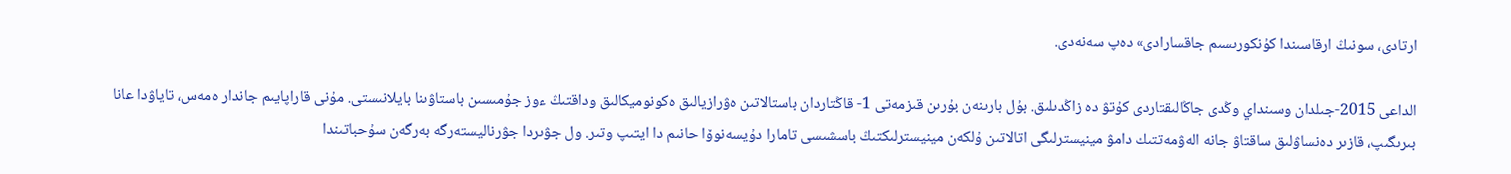ارتادى، سونىڭ ارقاسىندا كۇنكورىسىم جاقسارادى» دەپ سەنەدى.

الداعى 2015-جىلدان وسىنداي وڭدى جاڭالىقتاردى كۇتۋ دە زاڭدىلىق. بۇل بارىنەن بۇرىن قىزمەتى 1- قاڭتاردان باستالاتىن ەۋرازيالىق ەكونوميكالىق وداقتىڭ ءوز جۇمىسىن باستاۋىنا بايلانىستى. مۇنى قاراپايىم جاندار ەمەس، تاياۋدا عانا بىرىگىپ، قازىر دەنساۋلىق ساقتاۋ جانە الەۋمەتتىك دامۋ مينيسترلىگى اتالاتىن ۇلكەن مينيسترلىكتىڭ باسشىسى تامارا دۇيسەنوۆا حانىم دا ايتىپ وتىر. ول جۋىردا جۋرناليستەرگە بەرگەن سۇحباتىندا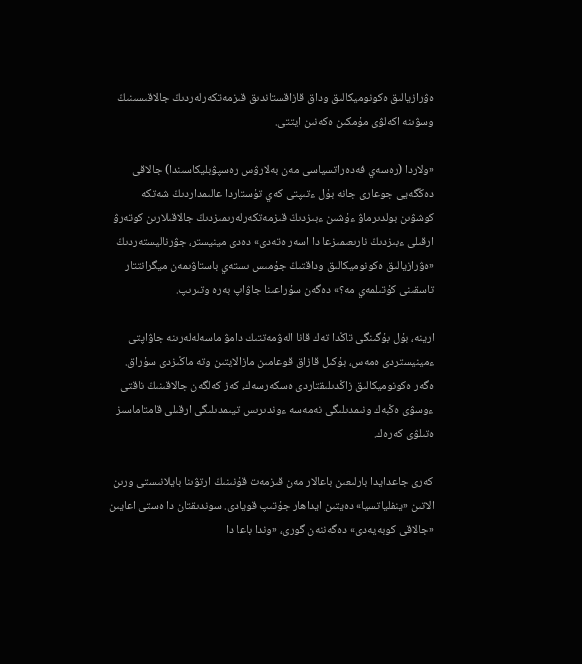ەۋرازيالىق ەكونوميكالىق وداق قازاقستاندىق قىزمەتكەرلەردىڭ جالاقىسىنىڭ وسۋىنە اكەلۋى مۇمكىن ەكەنىن ايتتى.

«ولاردا (رەسەي فەدەراتسياسى مەن بەلارۋس رەسپۋبليكاسىندا) جالاقى دەڭگەيى جوعارى جانە بۇل ءتىپتى كەي تۇستاردا عالىمداردىڭ شەتكە كوشۋىن بولدىرماۋ ءۇشىن ءبىزدىڭ قىزمەتكەرلەرىمىزدىڭ جالاقىلارىن كوتەرۋ ارقىلى ءبىزدىڭ نارىعىمىزعا دا اسەر ەتەدى» دەدى مينيستر، جۋرناليستەردىڭ «ەۋرازيالىق ەكونوميكالىق وداقتىڭ جۇمىس ىستەي باستاۋىمەن ميگرانتتار تاسقىنى كۇتىلمەي مە؟» دەگەن سۇراعىنا جاۋاپ بەرە وتىرىپ.

ارينە، بۇل بۇگىنگى تاڭدا تەك قانا الەۋمەتتىك دامۋ ماسەلەلەرىنە جاۋاپتى ءمينيستردى ەمەس، بۇكىل قازاق قوعامىن مازالايتىن وتە ماڭىزدى سۇراق. ەگەر ەكونوميكالىق زاڭدىلىقتاردى ەسكەرسەك، كەز كەلگەن جالاقىنىڭ ناقتى ءوسۋى ەڭبەك ونىمدىلىگى نەمەسە ءوندىرىس تيىمدىلىگى ارقىلى قامتاماسىز ەتىلۋى كەرەك.

كەرى جاعدايدا بارلىعىن باعالار مەن قىزمەت قۇنىنىڭ ارتۋىنا بايلانىستى ورىن الاتىن «ينفلياتسيا» دەيتىن ايداھار جۇتىپ قويادى. سوندىقتان دا ەستى اعايىن «جالاقى كوبەيەدى» دەگەننەن گورى، «وندا باعا دا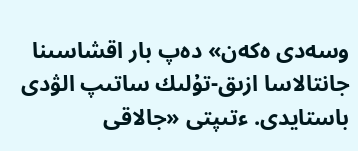وسەدى ەكەن» دەپ بار اقشاسىنا جانتالاسا ازىق-تۇلىك ساتىپ الۋدى باستايدى. ءتىپتى «جالاقى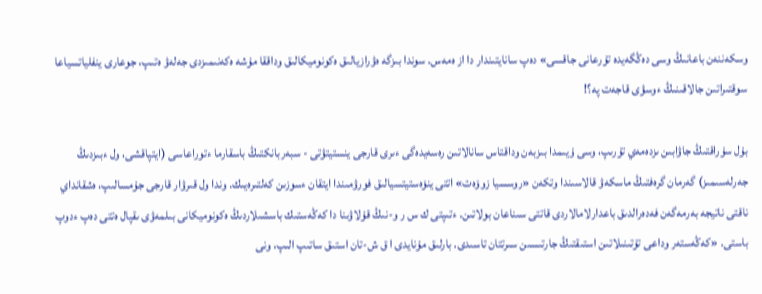وسكەننەن باعانىڭ وسى دەڭگەيدە تۇرعانى جاقسى» دەپ سانايتىندار دا از ەمەس. سوندا بىزگە ەۋرازيالىق ەكونوميكالىق وداققا مۇشە ەكەنىمىزدى جەلەۋ ەتىپ، جوعارى ينفلياتسياعا سوقتىراتىن جالاقىنىڭ ءوسۋى قاجەت پە؟!

بۇل سۇراقتىڭ جاۋابىن ىزدەمەي تۇرىپ، وسى ۇيىمدا بىزبەن وداقتاس سانالاتىن رەسەيدەگى ءىرى قارجى ينستيتۋتى - سبەربانكتىڭ باسقارما ءتوراعاسى (ايتپاقشى، ول ءبىزدىڭ جەرلەسىمىز) گەرمان گرەفتىڭ ماسكەۋ قالاسىندا وتكەن «روسسيا زوۆەت» اتتى ينۆەستيتسيالىق فورۋمىندا ايتقان ءسوزىن كەلتىرەيىك. وندا ول قىرۋار قارجى جۇمسالىپ، ەشقانداي ناقتى ناتيجە بەرمەگەن فەدەرالدىق باعدارلامالاردى قاتتى سىناعان بولاتىن. ءتىپتى ك س ر و-نىڭ قۇلاۋىنا دا كەڭەستىك باسشىلاردىڭ ەكونوميكانى بىلمەۋى ىقپال ەتتى دەپ ءدوپ باستى. «كەڭەستەر وداعى تۇتىنىلاتىن استىقتىڭ جارتىسىن سىرتتان تاسىدى. بارلىق مۇنايدى ا ق ش-تان استىق ساتىپ الىپ، ونى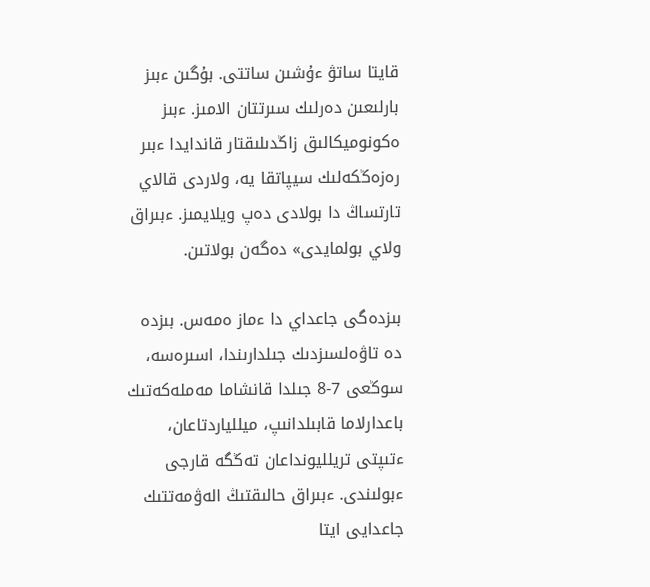قايتا ساتۋ ءۇشىن ساتتى. بۇگىن ءبىز بارلىعىن دەرلىك سىرتتان الامىز. ءبىز ەكونوميكالىق زاڭدىلىقتار قاندايدا ءبىر رەزەڭكەلىك سيپاتقا يە، ولاردى قالاي تارتساڭ دا بولادى دەپ ويلايمىز. ءبىراق ولاي بولمايدى» دەگەن بولاتىن.

بىزدەگى جاعداي دا ءماز ەمەس. بىزدە دە تاۋەلسىزدىك جىلدارىندا، اسىرەسە، سوڭعى 7-8 جىلدا قانشاما مەملەكەتىك باعدارلاما قابىلدانىپ، ميللياردتاعان، ءتىپتى تريلليونداعان تەڭگە قارجى ءبولىندى. ءبىراق حالىقتىڭ الەۋمەتتىك جاعدايى ايتا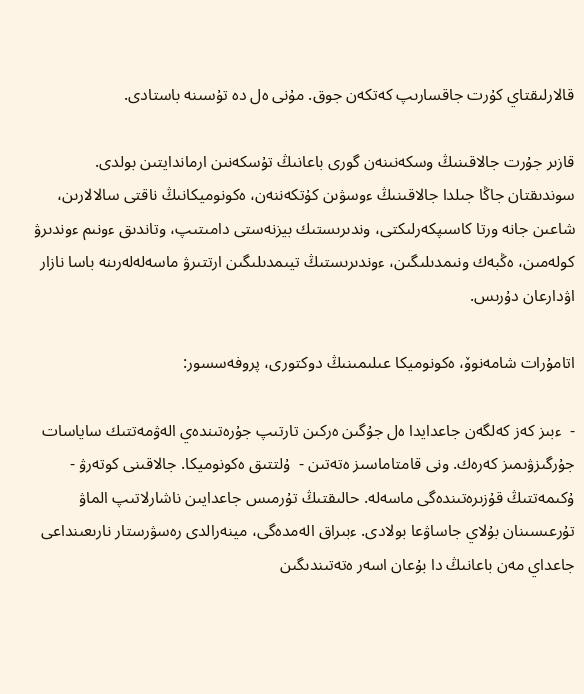قالارلىقتاي كۇرت جاقسارىپ كەتكەن جوق. مۇنى ەل دە تۇسىنە باستادى.

قازىر جۇرت جالاقىنىڭ وسكەنىنەن گورى باعانىڭ تۇسكەنىن ارماندايتىن بولدى. سوندىقتان جاڭا جىلدا جالاقىنىڭ ءوسۋىن كۇتكەننەن، ەكونوميكانىڭ ناقتى سالالارىن، شاعىن جانە ورتا كاسىپكەرلىكتى، وندىرىستىك بيزنەستى دامىتىپ، وتاندىق ءونىم ءوندىرۋ كولەمىن، ەڭبەك ونىمدىلىگىن، ءوندىرىستىڭ تيىمدىلىگىن ارتتىرۋ ماسەلەلەرىنە باسا نازار اۋدارعان دۇرىس.

اتامۇرات شامەنوۆ، ەكونوميكا عىلىمىنىڭ دوكتورى، پروفەسسور:

-  ءبىز كەز كەلگەن جاعدايدا ەل جۇگىن ەركىن تارتىپ جۇرەتىندەي الەۋمەتتىك ساياسات جۇرگىزۋىمىز كەرەك. ونى قامتاماسىز ەتەتىن -  ۇلتتىق ەكونوميكا. جالاقىنى كوتەرۋ -  ۇكىمەتتىڭ قۇزىرەتىندەگى ماسەلە. حالىقتىڭ تۇرمىس جاعدايىن ناشارلاتىپ الماۋ تۇرعىسىنان بۇلاي جاساۋعا بولادى. ءبىراق الەمدەگى، مينەرالدى رەسۋرستار نارىعىنداعى جاعداي مەن باعانىڭ دا بۇعان اسەر ەتەتىندىگىن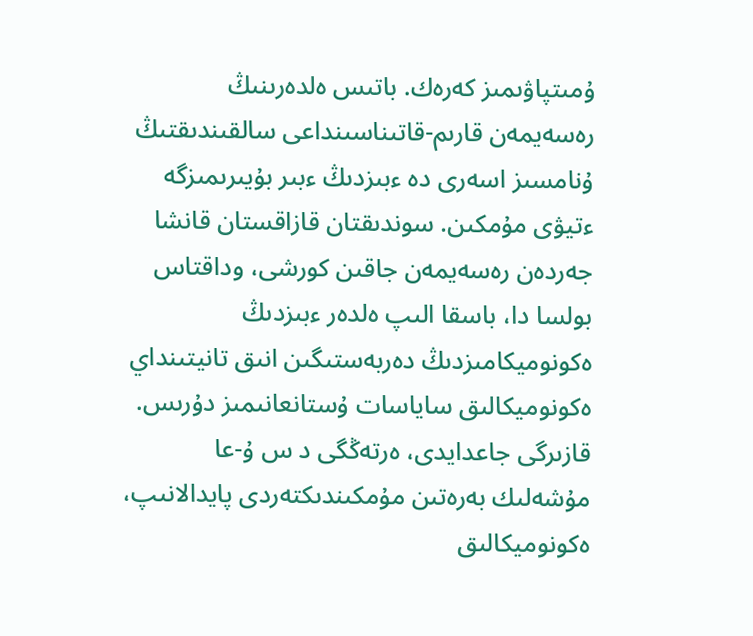ۇمىتپاۋىمىز كەرەك. باتىس ەلدەرىنىڭ رەسەيمەن قارىم-قاتىناسىنداعى سالقىندىقتىڭ ۇنامسىز اسەرى دە ءبىزدىڭ ءبىر بۇيىرىمىزگە ءتيۋى مۇمكىن. سوندىقتان قازاقستان قانشا جەردەن رەسەيمەن جاقىن كورشى، وداقتاس بولسا دا، باسقا الىپ ەلدەر ءبىزدىڭ ەكونوميكامىزدىڭ دەربەستىگىن انىق تانيتىنداي ەكونوميكالىق ساياسات ۇستانعانىمىز دۇرىس. قازىرگى جاعدايدى، ەرتەڭگى د س ۇ-عا مۇشەلىك بەرەتىن مۇمكىندىكتەردى پايدالانىپ، ەكونوميكالىق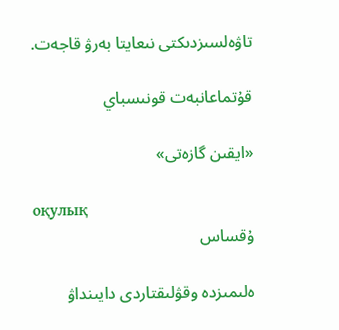تاۋەلسىزدىكتى نىعايتا بەرۋ قاجەت.

قۇتماعانبەت قونىسباي

«ايقىن گازەتى»

оқулық
ۇقساس

ەلىمىزدە وقۋلىقتاردى دايىنداۋ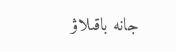جانە باقىلاۋ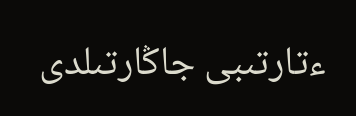ءتارتىبى جاڭارتىلدى